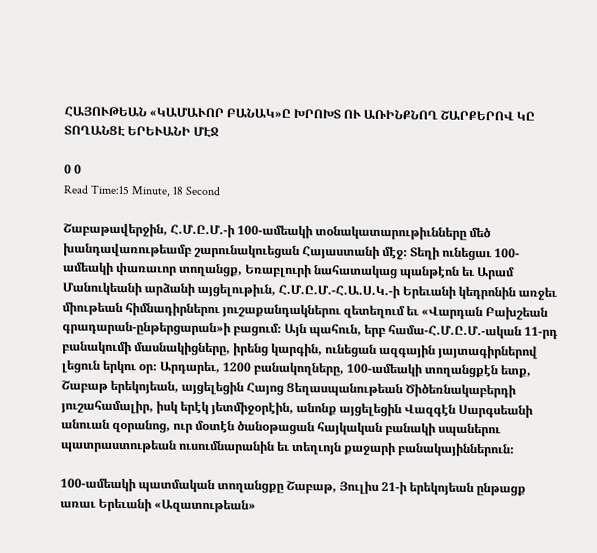ՀԱՅՈՒԹԵԱՆ «ԿԱՄԱՒՈՐ ԲԱՆԱԿ»Ը ԽՐՈԽՏ ՈՒ ԱՌԻՆՔՆՈՂ ՇԱՐՔԵՐՈՎ ԿԸ ՏՈՂԱՆՑԷ ԵՐԵՒԱՆԻ ՄԷՋ

0 0
Read Time:15 Minute, 18 Second

Շաբաթավերջին, Հ.Մ.Ը.Մ.-ի 100-ամեակի տօնակատարութիւնները մեծ խանդավառութեամբ շարունակուեցան Հայաստանի մէջ։ Տեղի ունեցաւ 100-ամեակի փառաւոր տողանցք, Եռաբլուրի նահատակաց պանթէոն եւ Արամ Մանուկեանի արձանի այցելութիւն, Հ.Մ.Ը.Մ.-Հ.Ա.Ս.Կ.-ի Երեւանի կեդրոնին առջեւ միութեան հիմնադիրներու յուշաքանդակներու զետեղում եւ «Վարդան Բախշեան գրադարան-ընթերցարան»ի բացում։ Այն պահուն, երբ համա-Հ.Մ.Ը.Մ.-ական 11-րդ բանակումի մասնակիցները, իրենց կարգին, ունեցան ազգային յայտագիրներով լեցուն երկու օր։ Արդարեւ, 1200 բանակողները, 100-ամեակի տողանցքէն ետք, Շաբաթ երեկոյեան, այցելեցին Հայոց Ցեղասպանութեան Ծիծեռնակաբերդի յուշահամալիր, իսկ երէկ յետմիջօրէին, անոնք այցելեցին Վազգէն Սարգսեանի անուան զօրանոց, ուր մօտէն ծանօթացան հայկական բանակի սպաներու պատրաստութեան ուսումնարանին եւ տեղւոյն քաջարի բանակայիններուն։

100-ամեակի պատմական տողանցքը Շաբաթ, Յուլիս 21-ի երեկոյեան ընթացք առաւ Երեւանի «Ազատութեան»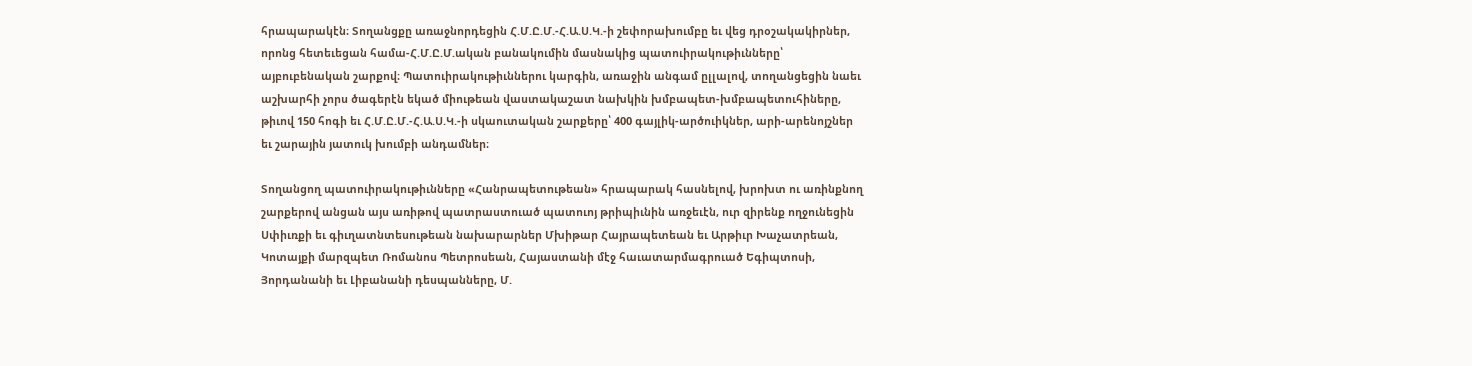հրապարակէն։ Տողանցքը առաջնորդեցին Հ.Մ.Ը.Մ.-Հ.Ա.Ս.Կ.-ի շեփորախումբը եւ վեց դրօշակակիրներ, որոնց հետեւեցան համա-Հ.Մ.Ը.Մ.ական բանակումին մասնակից պատուիրակութիւնները՝ այբուբենական շարքով։ Պատուիրակութիւններու կարգին, առաջին անգամ ըլլալով, տողանցեցին նաեւ աշխարհի չորս ծագերէն եկած միութեան վաստակաշատ նախկին խմբապետ-խմբապետուհիները, թիւով 150 հոգի եւ Հ.Մ.Ը.Մ.-Հ.Ա.Ս.Կ.-ի սկաուտական շարքերը՝ 400 գայլիկ-արծուիկներ, արի-արենոյշներ եւ շարային յատուկ խումբի անդամներ։

Տողանցող պատուիրակութիւնները «Հանրապետութեան» հրապարակ հասնելով, խրոխտ ու առինքնող շարքերով անցան այս առիթով պատրաստուած պատուոյ թրիպիւնին առջեւէն, ուր զիրենք ողջունեցին Սփիւռքի եւ գիւղատնտեսութեան նախարարներ Մխիթար Հայրապետեան եւ Արթիւր Խաչատրեան, Կոտայքի մարզպետ Ռոմանոս Պետրոսեան, Հայաստանի մէջ հաւատարմագրուած Եգիպտոսի, Յորդանանի եւ Լիբանանի դեսպանները, Մ.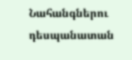Նահանգներու դեսպանատան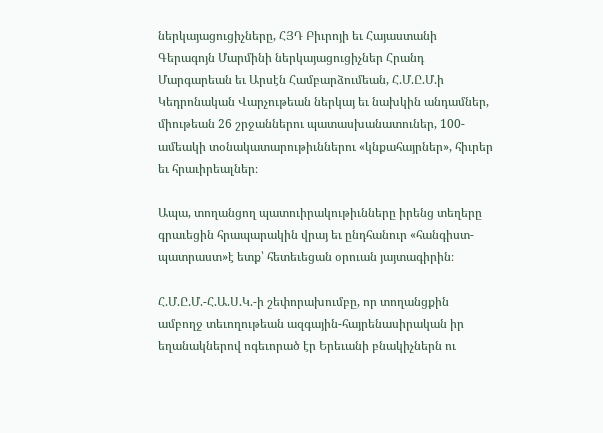ներկայացուցիչները, ՀՅԴ Բիւրոյի եւ Հայաստանի Գերագոյն Մարմինի ներկայացուցիչներ Հրանդ Մարգարեան եւ Արսէն Համբարձումեան, Հ.Մ.Ը.Մ.ի Կեդրոնական Վարչութեան ներկայ եւ նախկին անդամներ, միութեան 26 շրջաններու պատասխանատուներ, 100-ամեակի տօնակատարութիւններու «կնքահայրներ», հիւրեր եւ հրաւիրեալներ։

Ապա, տողանցող պատուիրակութիւնները իրենց տեղերը գրաւեցին հրապարակին վրայ եւ ընդհանուր «հանգիստ-պատրաստ»է ետք՝ հետեւեցան օրուան յայտագիրին։

Հ.Մ.Ը.Մ.-Հ.Ա.Ս.Կ.-ի շեփորախումբը, որ տողանցքին ամբողջ տեւողութեան ազգային-հայրենասիրական իր եղանակներով ոգեւորած էր Երեւանի բնակիչներն ու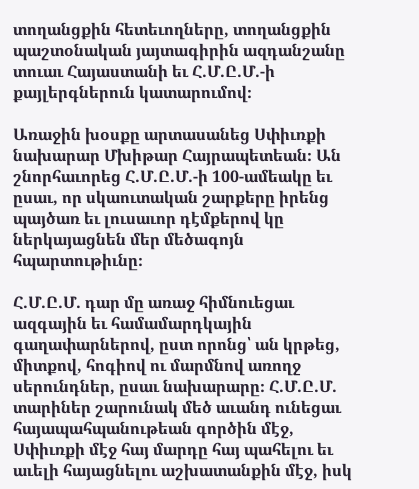տողանցքին հետեւողները, տողանցքին պաշտօնական յայտագիրին ազդանշանը տուաւ Հայաստանի եւ Հ.Մ.Ը.Մ.-ի քայլերգներուն կատարումով։

Առաջին խօսքը արտասանեց Սփիւռքի նախարար Մխիթար Հայրապետեան։ Ան շնորհաւորեց Հ.Մ.Ը.Մ.-ի 100-ամեակը եւ ըսաւ, որ սկաուտական շարքերը իրենց պայծառ եւ լուսաւոր դէմքերով կը ներկայացնեն մեր մեծագոյն հպարտութիւնը։

Հ.Մ.Ը.Մ. դար մը առաջ հիմնուեցաւ ազգային եւ համամարդկային գաղափարներով, ըստ որոնց՝ ան կրթեց, միտքով, հոգիով ու մարմնով առողջ սերունդներ, ըսաւ նախարարը։ Հ.Մ.Ը.Մ. տարիներ շարունակ մեծ աւանդ ունեցաւ հայապահպանութեան գործին մէջ, Սփիւռքի մէջ հայ մարդը հայ պահելու եւ աւելի հայացնելու աշխատանքին մէջ, իսկ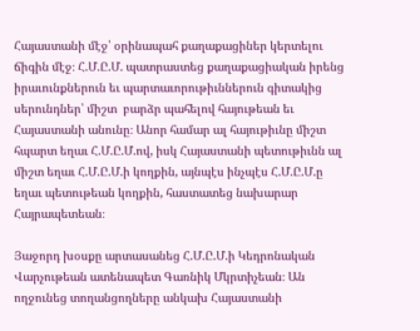Հայաստանի մէջ՝ օրինապահ քաղաքացիներ կերտելու ճիգին մէջ։ Հ.Մ.Ը.Մ. պատրաստեց քաղաքացիական իրենց իրաւունքներուն եւ պարտաւորութիւններուն գիտակից սերունդներ՝ միշտ  բարձր պահելով հայութեան եւ Հայաստանի անունը։ Անոր համար ալ հայութիւնը միշտ հպարտ եղաւ Հ.Մ.Ը.Մ.ով, իսկ Հայաստանի պետութիւնն ալ միշտ եղաւ Հ.Մ.Ը.Մ.ի կողքին, այնպէս ինչպէս Հ.Մ.Ը.Մ.ը եղաւ պետութեան կողքին, հաստատեց նախարար Հայրապետեան։

Յաջորդ խօսքը արտասանեց Հ.Մ.Ը.Մ.ի Կեդրոնական Վարչութեան ատենապետ Գառնիկ Մկրտիչեան։ Ան ողջունեց տողանցողները անկախ Հայաստանի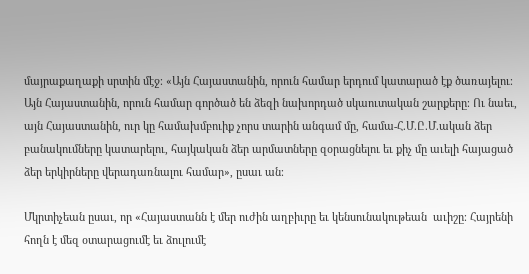մայրաքաղաքի սրտին մէջ։ «Այն Հայաստանին, որուն համար երդում կատարած էք ծառայելու։ Այն Հայաստանին, որուն համար գործած են ձեզի նախորդած սկաուտական շարքերը։ Ու նաեւ, այն Հայաստանին, ուր կը համախմբուիք չորս տարին անգամ մը, համա-Հ.Մ.Ը.Մ.ական ձեր բանակումները կատարելու, հայկական ձեր արմատները զօրացնելու եւ քիչ մը աւելի հայացած ձեր երկիրները վերադառնալու համար», ըսաւ ան։

Մկրտիչեան ըսաւ, որ «Հայաստանն է մեր ուժին աղբիւրը եւ կենսունակութեան  աւիշը։ Հայրենի հողն է մեզ օտարացումէ եւ ձուլումէ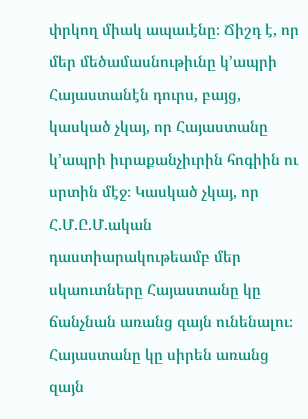փրկող միակ ապաւէնը։ Ճիշդ է, որ մեր մեծամասնութիւնը կ’ապրի Հայաստանէն դուրս, բայց, կասկած չկայ, որ Հայաստանը կ’ապրի իւրաքանչիւրին հոգիին ու սրտին մէջ։ Կասկած չկայ, որ Հ.Մ.Ը.Մ.ական դաստիարակութեամբ մեր սկաուտները Հայաստանը կը ճանչնան առանց զայն ունենալու։ Հայաստանը կը սիրեն առանց զայն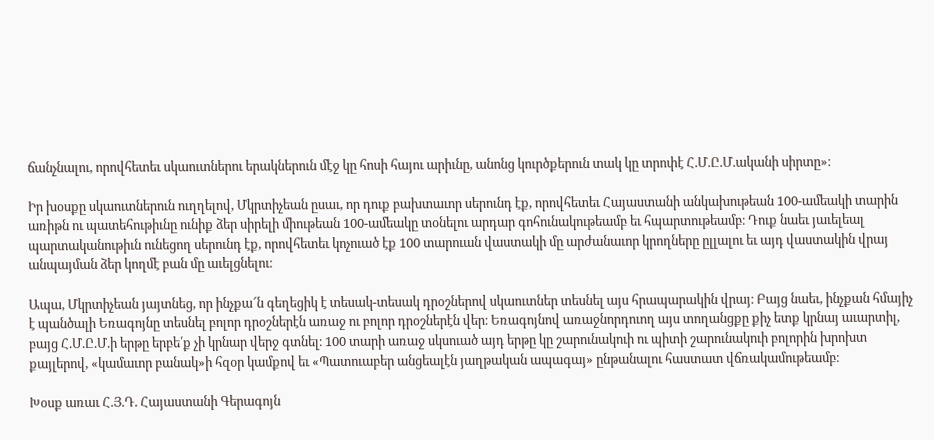ճանչնալու, որովհետեւ սկաուտներու երակներուն մէջ կը հոսի հայու արիւնը, անոնց կուրծքերուն տակ կը տրոփէ Հ.Մ.Ը.Մ.ականի սիրտը»։

Իր խօսքը սկաուտներուն ուղղելով, Մկրտիչեան ըսաւ, որ դուք բախտաւոր սերունդ էք, որովհետեւ Հայաստանի անկախութեան 100-ամեակի տարին առիթն ու պատեհութիւնը ունիք ձեր սիրելի միութեան 100-ամեակը տօնելու արդար գոհունակութեամբ եւ հպարտութեամբ։ Դուք նաեւ յաւելեալ պարտականութիւն ունեցող սերունդ էք, որովհետեւ կոչուած էք 100 տարուան վաստակի մը արժանաւոր կրողները ըլլալու եւ այդ վաստակին վրայ անպայման ձեր կողմէ բան մը աւելցնելու։

Ապա, Մկրտիչեան յայտնեց, որ ինչքա՜ն գեղեցիկ է տեսակ-տեսակ դրօշներով սկաուտներ տեսնել այս հրապարակին վրայ։ Բայց նաեւ, ինչքան հմայիչ է պանծալի Եռագոյնը տեսնել բոլոր դրօշներէն առաջ ու բոլոր դրօշներէն վեր։ Եռագոյնով առաջնորդուող այս տողանցքը քիչ ետք կրնայ աւարտիլ, բայց Հ.Մ.Ը.Մ.ի երթը երբե՛ք չի կրնար վերջ գտնել։ 100 տարի առաջ սկսուած այդ երթը կը շարունակուի ու պիտի շարունակուի բոլորին խրոխտ քայլերով, «կամաւոր բանակ»ի հզօր կամքով եւ «Պատուաբեր անցեալէն յաղթական ապագայ» ընթանալու հաստատ վճռակամութեամբ։

Խօսք առաւ Հ.Յ.Դ. Հայաստանի Գերագոյն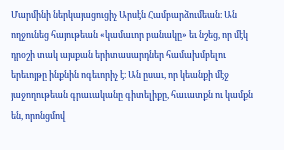Մարմինի ներկայացուցիչ Արսէն Համբարձումեան։ Ան ողջունեց հայութեան «կամաւոր բանակը» եւ նշեց, որ մէկ դրօշի տակ այսքան երիտասարդներ համախմբելու երեւոյթը ինքնին ոգեւորիչ է։ Ան ըսաւ, որ կեանքի մէջ յաջողութեան գրաւականը գիտելիքը, հաւատքն ու կամքն են, որոնցմով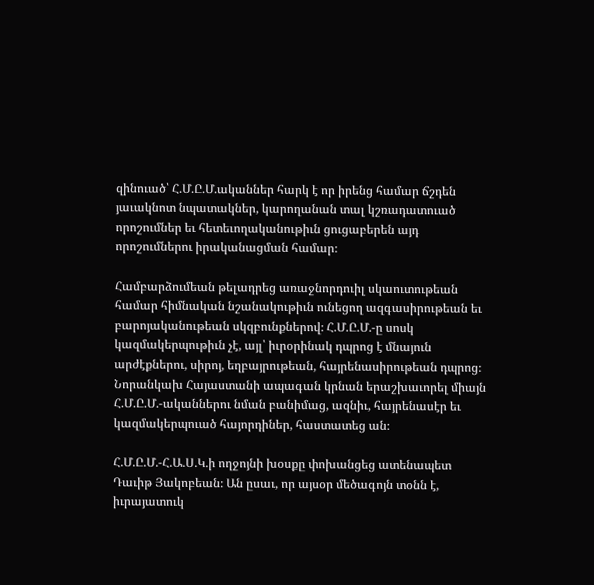զինուած՝ Հ.Մ.Ը.Մ.ականներ հարկ է որ իրենց համար ճշդեն յաւակնոտ նպատակներ, կարողանան տալ կշռադատուած որոշումներ եւ հետեւողականութիւն ցուցաբերեն այդ որոշումներու իրականացման համար։

Համբարձումեան թելադրեց առաջնորդուիլ սկաուտութեան համար հիմնական նշանակութիւն ունեցող ազգասիրութեան եւ բարոյականութեան սկզբունքներով։ Հ.Մ.Ը.Մ.-ը սոսկ կազմակերպութիւն չէ, այլ՝ իւրօրինակ դպրոց է մնայուն արժէքներու, սիրոյ, եղբայրութեան, հայրենասիրութեան դպրոց։ Նորանկախ Հայաստանի ապագան կրնան երաշխաւորել միայն Հ.Մ.Ը.Մ.-ականներու նման բանիմաց, ազնիւ, հայրենասէր եւ կազմակերպուած հայորդիներ, հաստատեց ան։

Հ.Մ.Ը.Մ.-Հ.Ա.Ս.Կ.ի ողջոյնի խօսքը փոխանցեց ատենապետ Դաւիթ Յակոբեան։ Ան ըսաւ, որ այսօր մեծագոյն տօնն է, իւրայատուկ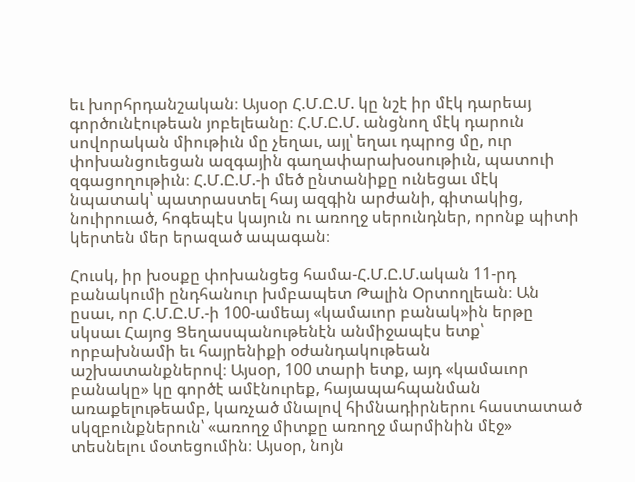եւ խորհրդանշական։ Այսօր Հ.Մ.Ը.Մ. կը նշէ իր մէկ դարեայ գործունէութեան յոբելեանը։ Հ.Մ.Ը.Մ. անցնող մէկ դարուն սովորական միութիւն մը չեղաւ, այլ՝ եղաւ դպրոց մը, ուր փոխանցուեցան ազգային գաղափարախօսութիւն, պատուի զգացողութիւն։ Հ.Մ.Ը.Մ.-ի մեծ ընտանիքը ունեցաւ մէկ նպատակ՝ պատրաստել հայ ազգին արժանի, գիտակից, նուիրուած, հոգեպէս կայուն ու առողջ սերունդներ, որոնք պիտի կերտեն մեր երազած ապագան։

Հուսկ, իր խօսքը փոխանցեց համա-Հ.Մ.Ը.Մ.ական 11-րդ բանակումի ընդհանուր խմբապետ Թալին Օրտողլեան։ Ան ըսաւ, որ Հ.Մ.Ը.Մ.-ի 100-ամեայ «կամաւոր բանակ»ին երթը սկսաւ Հայոց Ցեղասպանութենէն անմիջապէս ետք՝ որբախնամի եւ հայրենիքի օժանդակութեան աշխատանքներով։ Այսօր, 100 տարի ետք, այդ «կամաւոր բանակը» կը գործէ ամէնուրեք, հայապահպանման առաքելութեամբ, կառչած մնալով հիմնադիրներու հաստատած սկզբունքներուն՝ «առողջ միտքը առողջ մարմինին մէջ» տեսնելու մօտեցումին։ Այսօր, նոյն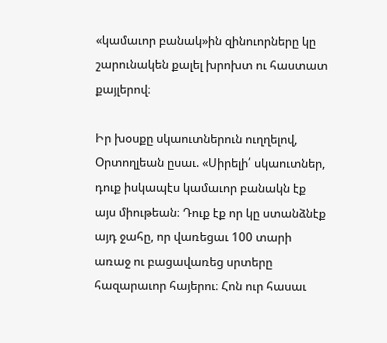«կամաւոր բանակ»ին զինուորները կը շարունակեն քալել խրոխտ ու հաստատ քայլերով։

Իր խօսքը սկաուտներուն ուղղելով, Օրտողլեան ըսաւ. «Սիրելի՛ սկաուտներ, դուք իսկապէս կամաւոր բանակն էք այս միութեան։ Դուք էք որ կը ստանձնէք այդ ջահը, որ վառեցաւ 100 տարի առաջ ու բացավառեց սրտերը հազարաւոր հայերու։ Հոն ուր հասաւ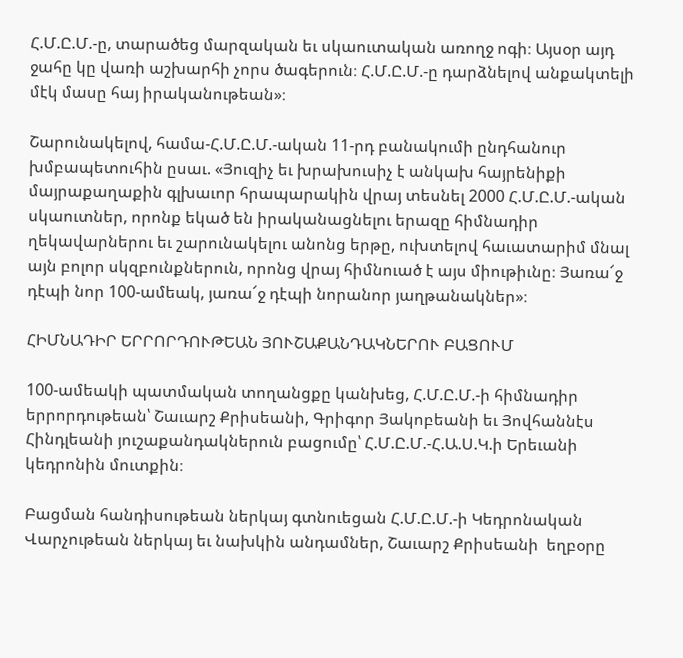Հ.Մ.Ը.Մ.-ը, տարածեց մարզական եւ սկաուտական առողջ ոգի։ Այսօր այդ ջահը կը վառի աշխարհի չորս ծագերուն։ Հ.Մ.Ը.Մ.-ը դարձնելով անքակտելի մէկ մասը հայ իրականութեան»։

Շարունակելով, համա-Հ.Մ.Ը.Մ.-ական 11-րդ բանակումի ընդհանուր խմբապետուհին ըսաւ. «Յուզիչ եւ խրախուսիչ է անկախ հայրենիքի մայրաքաղաքին գլխաւոր հրապարակին վրայ տեսնել 2000 Հ.Մ.Ը.Մ.-ական սկաուտներ, որոնք եկած են իրականացնելու երազը հիմնադիր ղեկավարներու եւ շարունակելու անոնց երթը, ուխտելով հաւատարիմ մնալ այն բոլոր սկզբունքներուն, որոնց վրայ հիմնուած է այս միութիւնը։ Յառա՜ջ դէպի նոր 100-ամեակ, յառա՜ջ դէպի նորանոր յաղթանակներ»։

ՀԻՄՆԱԴԻՐ ԵՐՐՈՐԴՈՒԹԵԱՆ ՅՈՒՇԱՔԱՆԴԱԿՆԵՐՈՒ ԲԱՑՈՒՄ

100-ամեակի պատմական տողանցքը կանխեց, Հ.Մ.Ը.Մ.-ի հիմնադիր երրորդութեան՝ Շաւարշ Քրիսեանի, Գրիգոր Յակոբեանի եւ Յովհաննէս Հինդլեանի յուշաքանդակներուն բացումը՝ Հ.Մ.Ը.Մ.-Հ.Ա.Ս.Կ.ի Երեւանի կեդրոնին մուտքին։

Բացման հանդիսութեան ներկայ գտնուեցան Հ.Մ.Ը.Մ.-ի Կեդրոնական Վարչութեան ներկայ եւ նախկին անդամներ, Շաւարշ Քրիսեանի  եղբօրը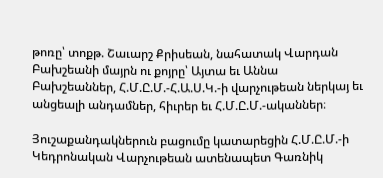թոռը՝ տոքթ. Շաւարշ Քրիսեան, նահատակ Վարդան Բախշեանի մայրն ու քոյրը՝ Այտա եւ Աննա Բախշեաններ, Հ.Մ.Ը.Մ.-Հ.Ա.Ս.Կ.-ի վարչութեան ներկայ եւ անցեալի անդամներ, հիւրեր եւ Հ.Մ.Ը.Մ.-ականներ։

Յուշաքանդակներուն բացումը կատարեցին Հ.Մ.Ը.Մ.-ի Կեդրոնական Վարչութեան ատենապետ Գառնիկ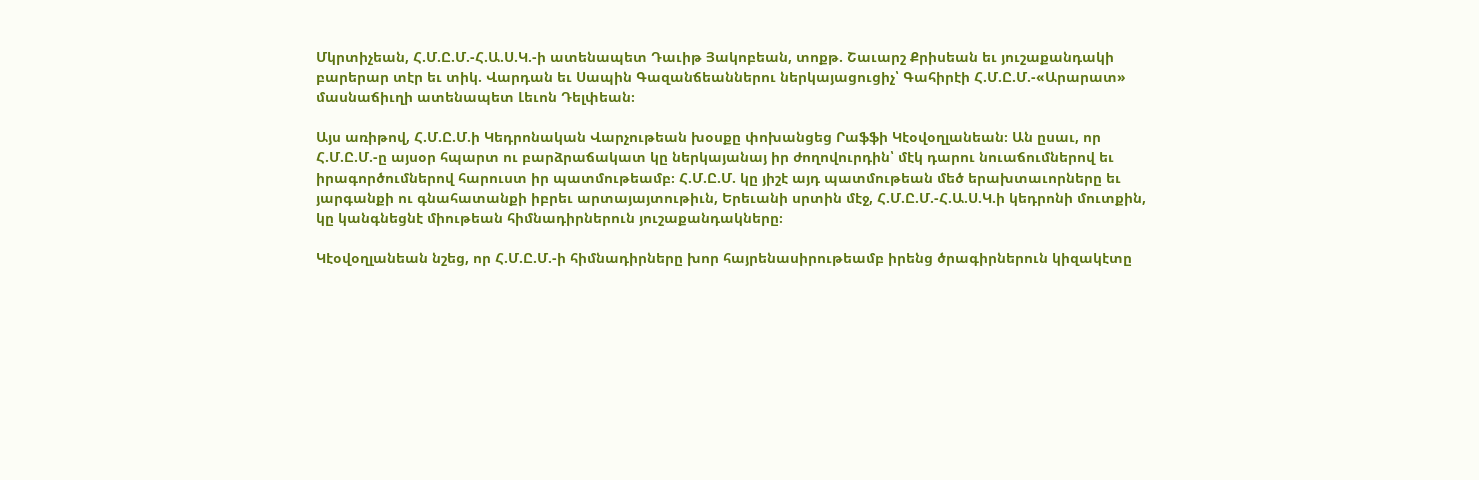Մկրտիչեան, Հ.Մ.Ը.Մ.-Հ.Ա.Ս.Կ.-ի ատենապետ Դաւիթ Յակոբեան, տոքթ. Շաւարշ Քրիսեան եւ յուշաքանդակի բարերար տէր եւ տիկ. Վարդան եւ Սապին Գազանճեաններու ներկայացուցիչ՝ Գահիրէի Հ.Մ.Ը.Մ.-«Արարատ» մասնաճիւղի ատենապետ Լեւոն Դելփեան։

Այս առիթով, Հ.Մ.Ը.Մ.ի Կեդրոնական Վարչութեան խօսքը փոխանցեց Րաֆֆի Կէօվօղլանեան։ Ան ըսաւ, որ Հ.Մ.Ը.Մ.-ը այսօր հպարտ ու բարձրաճակատ կը ներկայանայ իր ժողովուրդին՝ մէկ դարու նուաճումներով եւ իրագործումներով հարուստ իր պատմութեամբ։ Հ.Մ.Ը.Մ. կը յիշէ այդ պատմութեան մեծ երախտաւորները եւ յարգանքի ու գնահատանքի իբրեւ արտայայտութիւն, Երեւանի սրտին մէջ, Հ.Մ.Ը.Մ.-Հ.Ա.Ս.Կ.ի կեդրոնի մուտքին, կը կանգնեցնէ միութեան հիմնադիրներուն յուշաքանդակները։

Կէօվօղլանեան նշեց, որ Հ.Մ.Ը.Մ.-ի հիմնադիրները խոր հայրենասիրութեամբ իրենց ծրագիրներուն կիզակէտը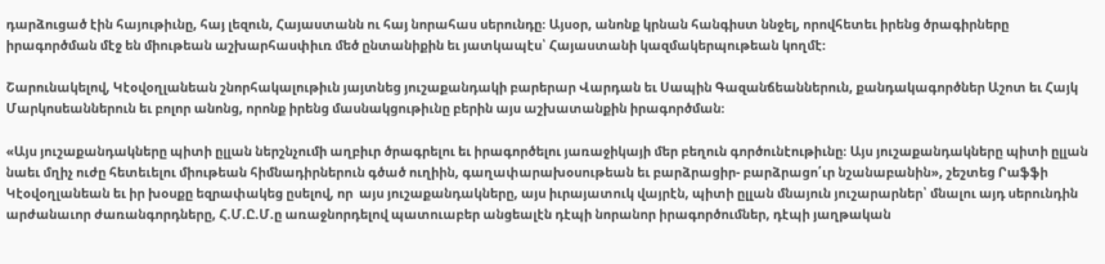դարձուցած էին հայութիւնը, հայ լեզուն, Հայաստանն ու հայ նորահաս սերունդը։ Այսօր, անոնք կրնան հանգիստ ննջել, որովհետեւ իրենց ծրագիրները իրագործման մէջ են միութեան աշխարհասփիւռ մեծ ընտանիքին եւ յատկապէս՝ Հայաստանի կազմակերպութեան կողմէ։

Շարունակելով, Կէօվօղլանեան շնորհակալութիւն յայտնեց յուշաքանդակի բարերար Վարդան եւ Սապին Գազանճեաններուն, քանդակագործներ Աշոտ եւ Հայկ Մարկոսեաններուն եւ բոլոր անոնց, որոնք իրենց մասնակցութիւնը բերին այս աշխատանքին իրագործման։

«Այս յուշաքանդակները պիտի ըլլան ներշնչումի աղբիւր ծրագրելու եւ իրագործելու յառաջիկայի մեր բեղուն գործունէութիւնը։ Այս յուշաքանդակները պիտի ըլլան նաեւ մղիչ ուժը հետեւելու միութեան հիմնադիրներուն գծած ուղիին, գաղափարախօսութեան եւ բարձրացիր- բարձրացո՛ւր նշանաբանին», շեշտեց Րաֆֆի Կէօվօղլանեան եւ իր խօսքը եզրափակեց ըսելով, որ  այս յուշաքանդակները, այս իւրայատուկ վայրէն, պիտի ըլլան մնայուն յուշարարներ՝ մնալու այդ սերունդին արժանաւոր ժառանգորդները, Հ.Մ.Ը.Մ.ը առաջնորդելով պատուաբեր անցեալէն դէպի նորանոր իրագործումներ, դէպի յաղթական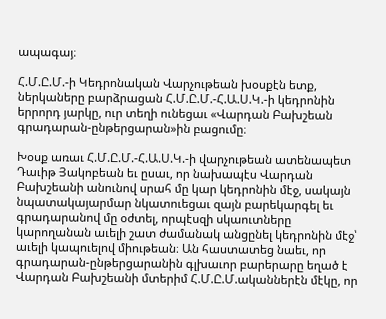ապագայ։

Հ.Մ.Ը.Մ.-ի Կեդրոնական Վարչութեան խօսքէն ետք, ներկաները բարձրացան Հ.Մ.Ը.Մ.-Հ.Ա.Ս.Կ.-ի կեդրոնին երրորդ յարկը, ուր տեղի ունեցաւ «Վարդան Բախշեան գրադարան-ընթերցարան»ին բացումը։

Խօսք առաւ Հ.Մ.Ը.Մ.-Հ.Ա.Ս.Կ.-ի վարչութեան ատենապետ Դաւիթ Յակոբեան եւ ըսաւ, որ նախապէս Վարդան Բախշեանի անունով սրահ մը կար կեդրոնին մէջ, սակայն նպատակայարմար նկատուեցաւ զայն բարեկարգել եւ գրադարանով մը օժտել, որպէսզի սկաուտները կարողանան աւելի շատ ժամանակ անցընել կեդրոնին մէջ՝ աւելի կապուելով միութեան։ Ան հաստատեց նաեւ, որ գրադարան-ընթերցարանին գլխաւոր բարերարը եղած է Վարդան Բախշեանի մտերիմ Հ.Մ.Ը.Մ.ականներէն մէկը, որ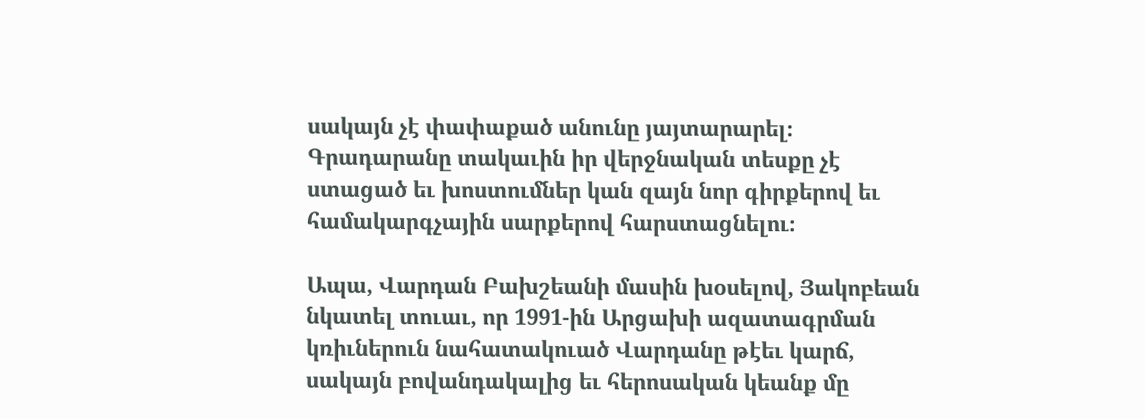սակայն չէ փափաքած անունը յայտարարել։ Գրադարանը տակաւին իր վերջնական տեսքը չէ ստացած եւ խոստումներ կան զայն նոր գիրքերով եւ համակարգչային սարքերով հարստացնելու։

Ապա, Վարդան Բախշեանի մասին խօսելով, Յակոբեան նկատել տուաւ, որ 1991-ին Արցախի ազատագրման կռիւներուն նահատակուած Վարդանը թէեւ կարճ, սակայն բովանդակալից եւ հերոսական կեանք մը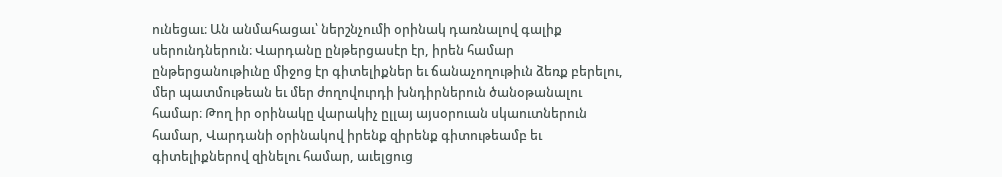ունեցաւ։ Ան անմահացաւ՝ ներշնչումի օրինակ դառնալով գալիք սերունդներուն։ Վարդանը ընթերցասէր էր, իրեն համար ընթերցանութիւնը միջոց էր գիտելիքներ եւ ճանաչողութիւն ձեռք բերելու, մեր պատմութեան եւ մեր ժողովուրդի խնդիրներուն ծանօթանալու համար։ Թող իր օրինակը վարակիչ ըլլայ այսօրուան սկաուտներուն համար, Վարդանի օրինակով իրենք զիրենք գիտութեամբ եւ գիտելիքներով զինելու համար, աւելցուց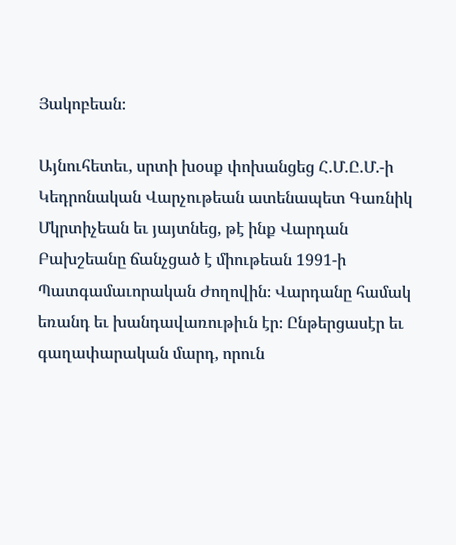Յակոբեան։

Այնուհետեւ, սրտի խօսք փոխանցեց Հ.Մ.Ը.Մ.-ի Կեդրոնական Վարչութեան ատենապետ Գառնիկ Մկրտիչեան եւ յայտնեց, թէ ինք Վարդան Բախշեանը ճանչցած է միութեան 1991-ի Պատգամաւորական Ժողովին։ Վարդանը համակ եռանդ եւ խանդավառութիւն էր։ Ընթերցասէր եւ գաղափարական մարդ, որուն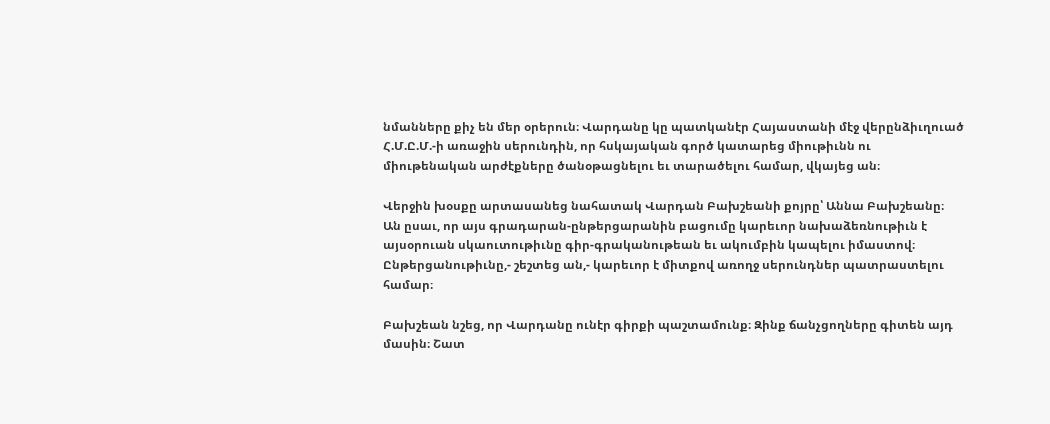նմանները քիչ են մեր օրերուն։ Վարդանը կը պատկանէր Հայաստանի մէջ վերընձիւղուած Հ.Մ.Ը.Մ.-ի առաջին սերունդին, որ հսկայական գործ կատարեց միութիւնն ու միութենական արժէքները ծանօթացնելու եւ տարածելու համար, վկայեց ան։

Վերջին խօսքը արտասանեց նահատակ Վարդան Բախշեանի քոյրը՝ Աննա Բախշեանը։ Ան ըսաւ, որ այս գրադարան-ընթերցարանին բացումը կարեւոր նախաձեռնութիւն է այսօրուան սկաուտութիւնը գիր-գրականութեան եւ ակումբին կապելու իմաստով։ Ընթերցանութիւնը,- շեշտեց ան,- կարեւոր է միտքով առողջ սերունդներ պատրաստելու համար։

Բախշեան նշեց, որ Վարդանը ունէր գիրքի պաշտամունք։ Զինք ճանչցողները գիտեն այդ մասին։ Շատ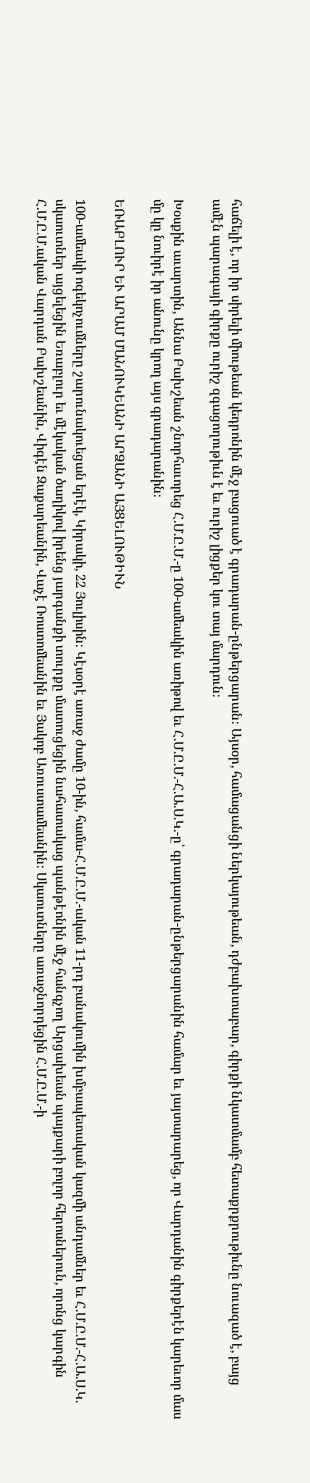հաճելի է, որ իր սիրելի միութեան կեդրոնին մէջ բացուած է գրադարան-ընթերցարան։ Այսօր, համացանցի ներկայութեան, դժբախտաբար, գիրքի նկատմամբ հետաքրքրութիւնը նուազած է, բայց ամէն պարագայի գիրքը ուրիշ զգացողութիւն է եւ ուրիշ լիցքեր կու տայ մարդուն։

Խօսքին աւարտին, Աննա Բախշեան շնորհաւորեց Հ.Մ.Ը.Մ.-ը 100-ամեակին առիթով եւ Հ.Մ.Ը.Մ.-Հ.Ա.Ս.Կ.-ը՝ գրադարան-ընթերցարանին համար եւ յայտարարեց, որ Վարդանին գիրքերէն կարեւոր մաս մը կը նուիրէ իր անունը կրող այս գրադարանին։

ԵՌԱԲԼՈՒՐ ԵՒ ԱՐԱՄ ՄԱՆՈՒԿԵԱՆԻ ԱՐՁԱՆԻ ԱՅՑԵԼՈՒԹԻՒՆ

100-ամեակի ոգեկոչումները շարունակուեցան երէկ, Կիրակի, 22 Յուլիսին։ Կէսօրէ առաջ ժամը 10-ին, համա-Հ.Մ.Ը.Մ.-ական 11-րդ բանակումին խմբապետական կազմի անդամներ եւ Հ.Մ.Ը.Մ.-Հ.Ա.Ս.Կ. սկաուտներ այցելեցին Եռաբլուր եւ մէկական ծաղիկով իրենց յարգանքի տուրքը մատուցեցին նահատակաց պանթէոնին մէջ հանգչող Արցախեան պայքարի բոլոր հերոսներուն, որոնց կարգին Հ.Մ.Ը.Մ.ական Վարդան Բախշեանին, Վիգէն Զաքարեանին, Վաչէ Ռոստոմեանին եւ Յակոբ Առուստամեանին։ Սկաուտները առաջնորդեցին Հ.Մ.Ը.Մ.-ի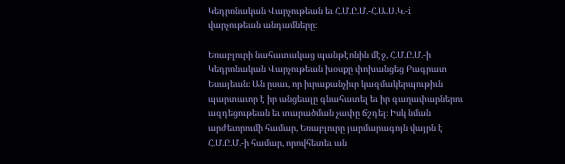Կեդրոնական Վարչութեան եւ Հ.Մ.Ը.Մ.-Հ.Ա.Ս.Կ.-i վարչութեան անդամները։

Եռաբլուրի նահատակաց պանթէոնին մէջ, Հ.Մ.Ը.Մ.-ի Կեդրոնական Վարչութեան խօսքը փոխանցեց Բագրատ Եսայեան։ Ան ըսաւ, որ իւրաքանչիւր կազմակերպութիւն պարտաւոր է իր անցեալը գնահատել եւ իր գաղափարներու ազդեցութեան եւ տարածման չափը ճշդել։ Իսկ նման արժեւորումի համար, Եռաբլուրը յարմարագոյն վայրն է Հ.Մ.Ը.Մ.-ի համար, որովհետեւ ան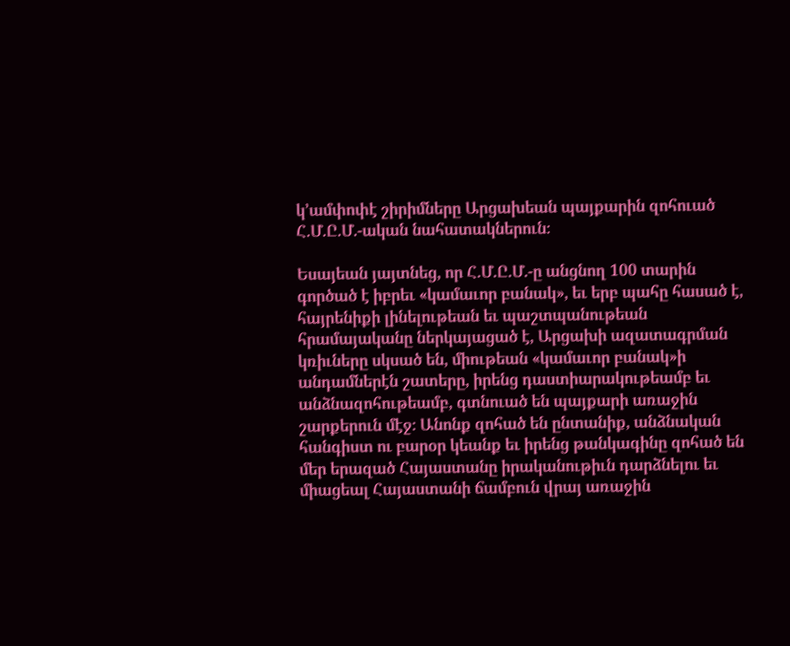կ’ամփոփէ շիրիմները Արցախեան պայքարին զոհուած Հ.Մ.Ը.Մ.-ական նահատակներուն։

Եսայեան յայտնեց, որ Հ.Մ.Ը.Մ.-ը անցնող 100 տարին գործած է իբրեւ «կամաւոր բանակ», եւ երբ պահը հասած է, հայրենիքի լինելութեան եւ պաշտպանութեան հրամայականը ներկայացած է, Արցախի ազատագրման կռիւները սկսած են, միութեան «կամաւոր բանակ»ի անդամներէն շատերը, իրենց դաստիարակութեամբ եւ անձնազոհութեամբ, գտնուած են պայքարի առաջին շարքերուն մէջ։ Անոնք զոհած են ընտանիք, անձնական հանգիստ ու բարօր կեանք եւ իրենց թանկագինը զոհած են մեր երազած Հայաստանը իրականութիւն դարձնելու եւ միացեալ Հայաստանի ճամբուն վրայ առաջին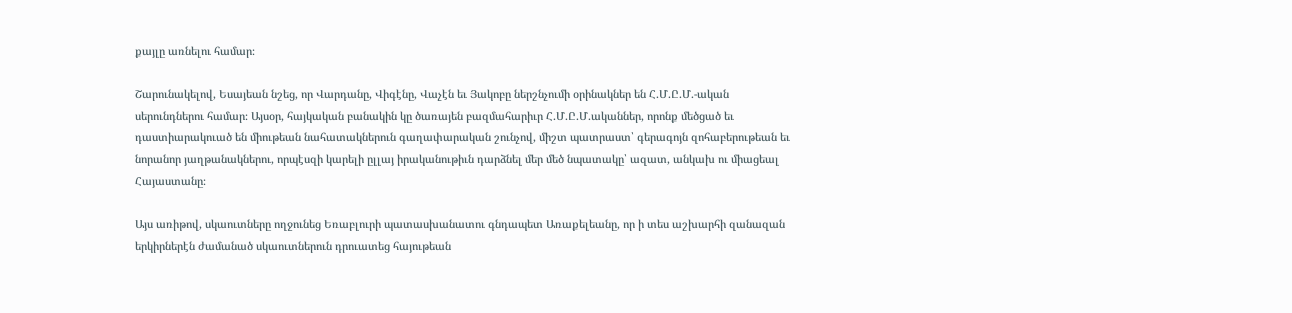քայլը առնելու համար։

Շարունակելով, Եսայեան նշեց, որ Վարդանը, Վիգէնը, Վաչէն եւ Յակոբը ներշնչումի օրինակներ են Հ.Մ.Ը.Մ.-ական սերունդներու համար։ Այսօր, հայկական բանակին կը ծառայեն բազմահարիւր Հ.Մ.Ը.Մ.ականներ, որոնք մեծցած եւ դաստիարակուած են միութեան նահատակներուն գաղափարական շունչով, միշտ պատրաստ՝ գերագոյն զոհաբերութեան եւ նորանոր յաղթանակներու, որպէսզի կարելի ըլլայ իրականութիւն դարձնել մեր մեծ նպատակը՝ ազատ, անկախ ու միացեալ Հայաստանը։

Այս առիթով, սկաուտները ողջունեց Եռաբլուրի պատասխանատու գնդապետ Առաքելեանը, որ ի տես աշխարհի զանազան երկիրներէն ժամանած սկաուտներուն դրուատեց հայութեան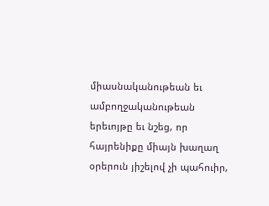միասնականութեան եւ ամբողջականութեան երեւոյթը եւ նշեց, որ հայրենիքը միայն խաղաղ օրերուն յիշելով չի պահուիր,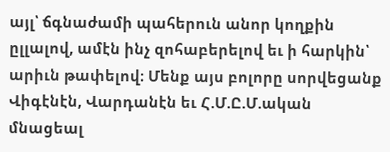այլ՝ ճգնաժամի պահերուն անոր կողքին ըլլալով, ամէն ինչ զոհաբերելով եւ ի հարկին՝ արիւն թափելով։ Մենք այս բոլորը սորվեցանք Վիգէնէն, Վարդանէն եւ Հ.Մ.Ը.Մ.ական մնացեալ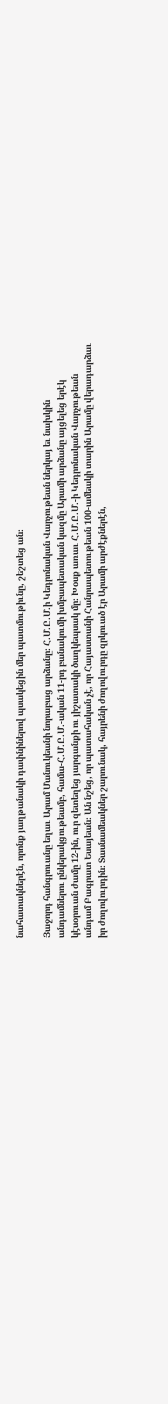նահատակներէն, որոնք յաղթանակի դափնիներով պսակեցին մեր պատմութիւնը, շեշտեց ան։

Յաջորդ հանգրուանը եղաւ Արամ Մանուկեանի նորաբաց արձանը։ Հ.Մ.Ը.Մ.ի Կեդրոնական Վարչութեան ներկայ եւ նախկին անդամներու ընկերակցութեամբ, համա-Հ.Մ.Ը.Մ.-ական 11-րդ բանակումի խմբապետական կազմը Արամի արձանը այցելեց երէկ կէսօրուան ժամը 12-ին, ուր զետեղեց յարգանքի ու յիշատակի ծաղկեպսակ մը։ Խօսք առաւ Հ.Մ.Ը.Մ.-ի Կեդրոնական Վարչութեան անդամ Բագրատ Եսայեան։ Ան նշեց, որ պատահական չէ, որ Հայաստանի Հանրապետութեան 100-ամեակի տարին Արամը վերադարձաւ իր ժողովուրդին։ Տասնամեակներ շարունակ, հայրենի ժողովուրդը զրկուած էր Արամի արժէքներէն,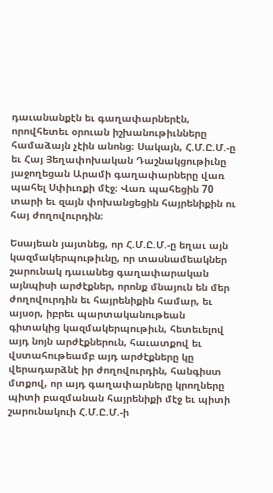դաւանանքէն եւ գաղափարներէն, որովհետեւ օրուան իշխանութիւնները համաձայն չէին անոնց։ Սակայն, Հ.Մ.Ը.Մ.-ը եւ Հայ Յեղափոխական Դաշնակցութիւնը յաջողեցան Արամի գաղափարները վառ պահել Սփիւռքի մէջ։ Վառ պահեցին 70 տարի եւ զայն փոխանցեցին հայրենիքին ու հայ ժողովուրդին։

Եսայեան յայտնեց, որ Հ.Մ.Ը.Մ.-ը եղաւ այն կազմակերպութիւնը, որ տասնամեակներ շարունակ դաւանեց գաղափարական այնպիսի արժէքներ, որոնք մնայուն են մեր ժողովուրդին եւ հայրենիքին համար, եւ այսօր, իբրեւ պարտականութեան գիտակից կազմակերպութիւն, հետեւելով այդ նոյն արժէքներուն, հաւատքով եւ վստահութեամբ այդ արժէքները կը վերադարձնէ իր ժողովուրդին, հանգիստ մտքով, որ այդ գաղափարները կրողները պիտի բազմանան հայրենիքի մէջ եւ պիտի շարունակուի Հ.Մ.Ը.Մ.-ի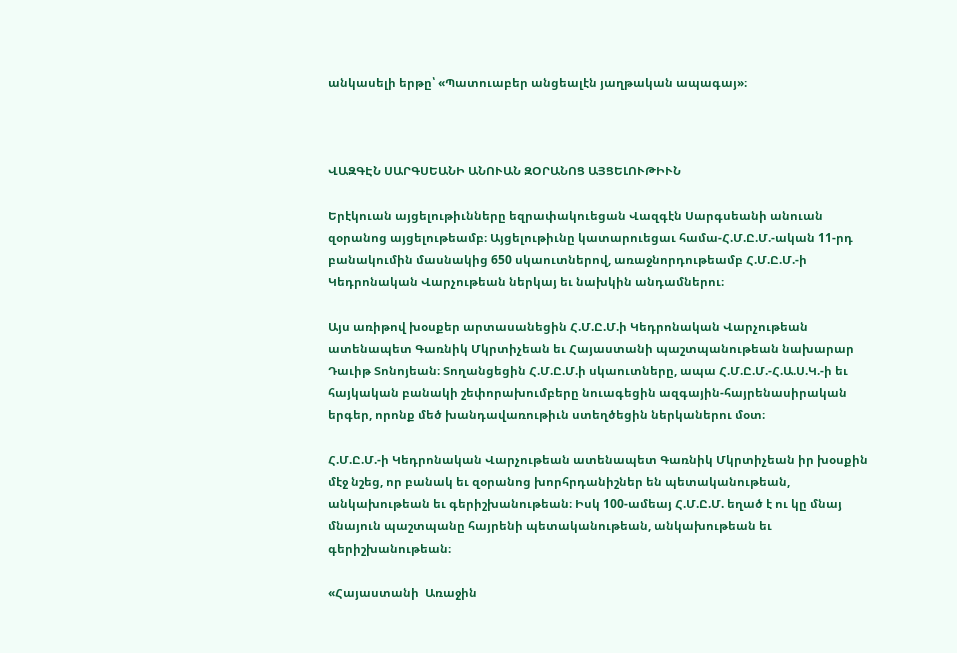անկասելի երթը՝ «Պատուաբեր անցեալէն յաղթական ապագայ»։



ՎԱԶԳԷՆ ՍԱՐԳՍԵԱՆԻ ԱՆՈՒԱՆ ԶՕՐԱՆՈՑ ԱՅՑԵԼՈՒԹԻՒՆ

Երէկուան այցելութիւնները եզրափակուեցան Վազգէն Սարգսեանի անուան զօրանոց այցելութեամբ։ Այցելութիւնը կատարուեցաւ համա-Հ.Մ.Ը.Մ.-ական 11-րդ բանակումին մասնակից 650 սկաուտներով, առաջնորդութեամբ Հ.Մ.Ը.Մ.-ի Կեդրոնական Վարչութեան ներկայ եւ նախկին անդամներու։

Այս առիթով խօսքեր արտասանեցին Հ.Մ.Ը.Մ.ի Կեդրոնական Վարչութեան ատենապետ Գառնիկ Մկրտիչեան եւ Հայաստանի պաշտպանութեան նախարար Դաւիթ Տոնոյեան։ Տողանցեցին Հ.Մ.Ը.Մ.ի սկաուտները, ապա Հ.Մ.Ը.Մ.-Հ.Ա.Ս.Կ.-ի եւ հայկական բանակի շեփորախումբերը նուագեցին ազգային-հայրենասիրական երգեր, որոնք մեծ խանդավառութիւն ստեղծեցին ներկաներու մօտ։

Հ.Մ.Ը.Մ.-ի Կեդրոնական Վարչութեան ատենապետ Գառնիկ Մկրտիչեան իր խօսքին մէջ նշեց, որ բանակ եւ զօրանոց խորհրդանիշներ են պետականութեան, անկախութեան եւ գերիշխանութեան։ Իսկ 100-ամեայ Հ.Մ.Ը.Մ. եղած է ու կը մնայ մնայուն պաշտպանը հայրենի պետականութեան, անկախութեան եւ գերիշխանութեան։

«Հայաստանի  Առաջին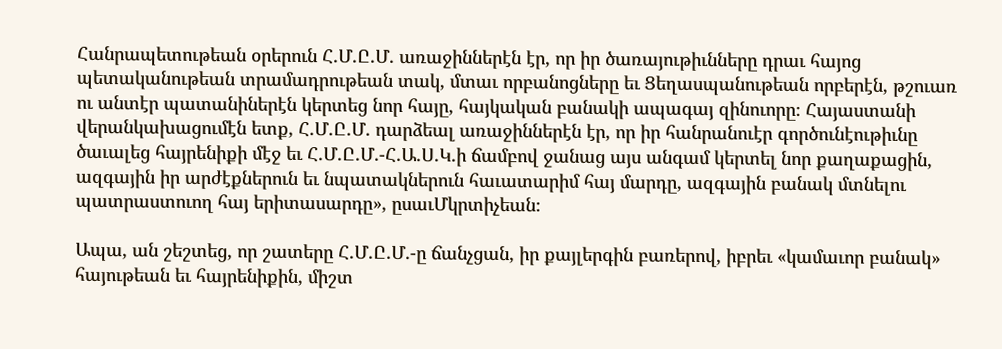Հանրապետութեան օրերուն Հ.Մ.Ը.Մ. առաջիններէն էր, որ իր ծառայութիւնները դրաւ հայոց պետականութեան տրամադրութեան տակ, մտաւ որբանոցները եւ Ցեղասպանութեան որբերէն, թշուառ ու անտէր պատանիներէն կերտեց նոր հայը, հայկական բանակի ապագայ զինուորը։ Հայաստանի վերանկախացումէն ետք, Հ.Մ.Ը.Մ. դարձեալ առաջիններէն էր, որ իր հանրանուէր գործունէութիւնը ծաւալեց հայրենիքի մէջ եւ Հ.Մ.Ը.Մ.-Հ.Ա.Ս.Կ.ի ճամբով ջանաց այս անգամ կերտել նոր քաղաքացին, ազգային իր արժէքներուն եւ նպատակներուն հաւատարիմ հայ մարդը, ազգային բանակ մտնելու պատրաստուող հայ երիտասարդը», ըսաւՄկրտիչեան։

Ապա, ան շեշտեց, որ շատերը Հ.Մ.Ը.Մ.-ը ճանչցան, իր քայլերգին բառերով, իբրեւ «կամաւոր բանակ» հայութեան եւ հայրենիքին, միշտ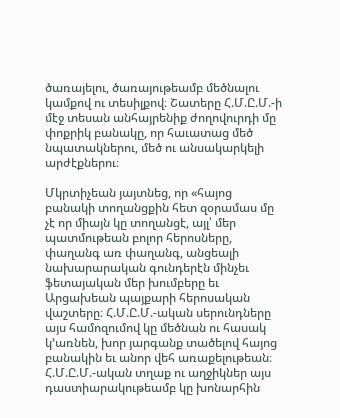ծառայելու, ծառայութեամբ մեծնալու կամքով ու տեսիլքով։ Շատերը Հ.Մ.Ը.Մ.-ի մէջ տեսան անհայրենիք ժողովուրդի մը փոքրիկ բանակը, որ հաւատաց մեծ նպատակներու, մեծ ու անսակարկելի արժէքներու։

Մկրտիչեան յայտնեց, որ «հայոց բանակի տողանցքին հետ զօրամաս մը չէ որ միայն կը տողանցէ, այլ՝ մեր պատմութեան բոլոր հերոսները, փաղանգ առ փաղանգ, անցեալի նախարարական գունդերէն մինչեւ ֆետայական մեր խումբերը եւ Արցախեան պայքարի հերոսական վաշտերը։ Հ.Մ.Ը.Մ.-ական սերունդները այս համոզումով կը մեծնան ու հասակ կ’առնեն, խոր յարգանք տածելով հայոց բանակին եւ անոր վեհ առաքելութեան։ Հ.Մ.Ը.Մ.-ական տղաք ու աղջիկներ այս դաստիարակութեամբ կը խոնարհին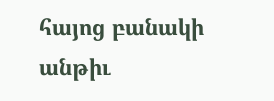հայոց բանակի անթիւ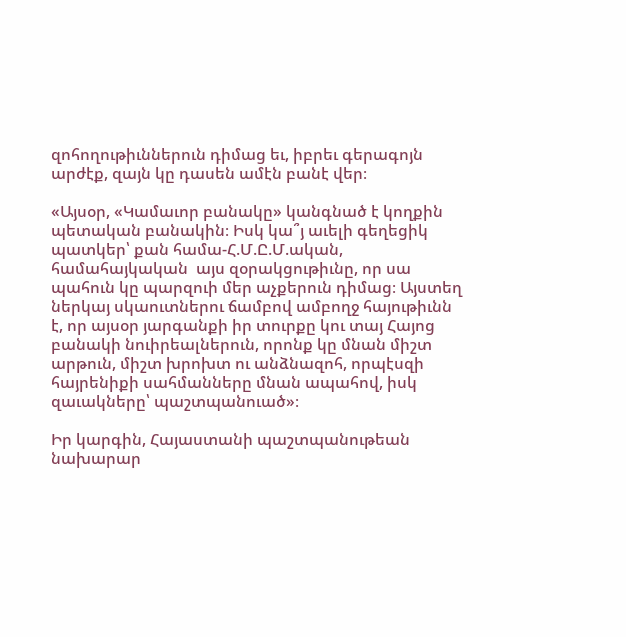զոհողութիւններուն դիմաց եւ, իբրեւ գերագոյն արժէք, զայն կը դասեն ամէն բանէ վեր։

«Այսօր, «Կամաւոր բանակը» կանգնած է կողքին պետական բանակին։ Իսկ կա՞յ աւելի գեղեցիկ պատկեր՝ քան համա-Հ.Մ.Ը.Մ.ական, համահայկական  այս զօրակցութիւնը, որ սա պահուն կը պարզուի մեր աչքերուն դիմաց։ Այստեղ ներկայ սկաուտներու ճամբով ամբողջ հայութիւնն է, որ այսօր յարգանքի իր տուրքը կու տայ Հայոց բանակի նուիրեալներուն, որոնք կը մնան միշտ արթուն, միշտ խրոխտ ու անձնազոհ, որպէսզի հայրենիքի սահմանները մնան ապահով, իսկ զաւակները՝ պաշտպանուած»։

Իր կարգին, Հայաստանի պաշտպանութեան նախարար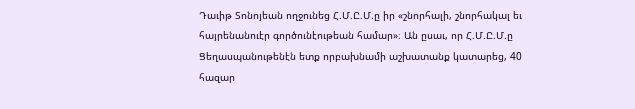Դաւիթ Տոնոյեան ողջունեց Հ.Մ.Ը.Մ.ը իր «շնորհալի, շնորհակալ եւ հայրենանուէր գործունէութեան համար»։ Ան ըսաւ, որ Հ.Մ.Ը.Մ.ը Ցեղասպանութենէն ետք որբախնամի աշխատանք կատարեց, 40 հազար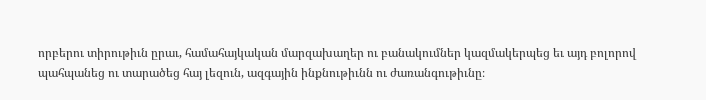որբերու տիրութիւն ըրաւ, համահայկական մարզախաղեր ու բանակումներ կազմակերպեց եւ այդ բոլորով պահպանեց ու տարածեց հայ լեզուն, ազգային ինքնութիւնն ու ժառանգութիւնը։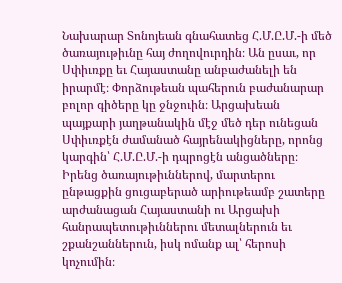Նախարար Տոնոյեան գնահատեց Հ.Մ.Ը.Մ.-ի մեծ ծառայութիւնը հայ ժողովուրդին։ Ան ըսաւ, որ Սփիւռքը եւ Հայաստանը անբաժանելի են իրարմէ։ Փորձութեան պահերուն բաժանարար բոլոր գիծերը կը ջնջուին։ Արցախեան պայքարի յաղթանակին մէջ մեծ դեր ունեցան Սփիւռքէն ժամանած հայրենակիցները, որոնց կարգին՝ Հ.Մ.Ը.Մ.-ի դպրոցէն անցածները։ Իրենց ծառայութիւններով, մարտերու ընթացքին ցուցաբերած արիութեամբ շատերը արժանացան Հայաստանի ու Արցախի հանրապետութիւններու մետալներուն եւ շքանշաններուն, իսկ ոմանք ալ՝ հերոսի կոչումին։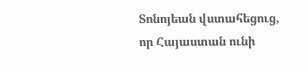Տոնոյեան վստահեցուց, որ Հայաստան ունի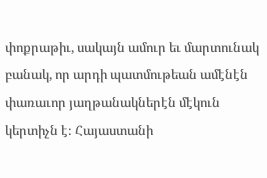փոքրաթիւ, սակայն ամուր եւ մարտունակ բանակ, որ արդի պատմութեան ամէնէն փառաւոր յաղթանակներէն մէկուն կերտիչն է։ Հայաստանի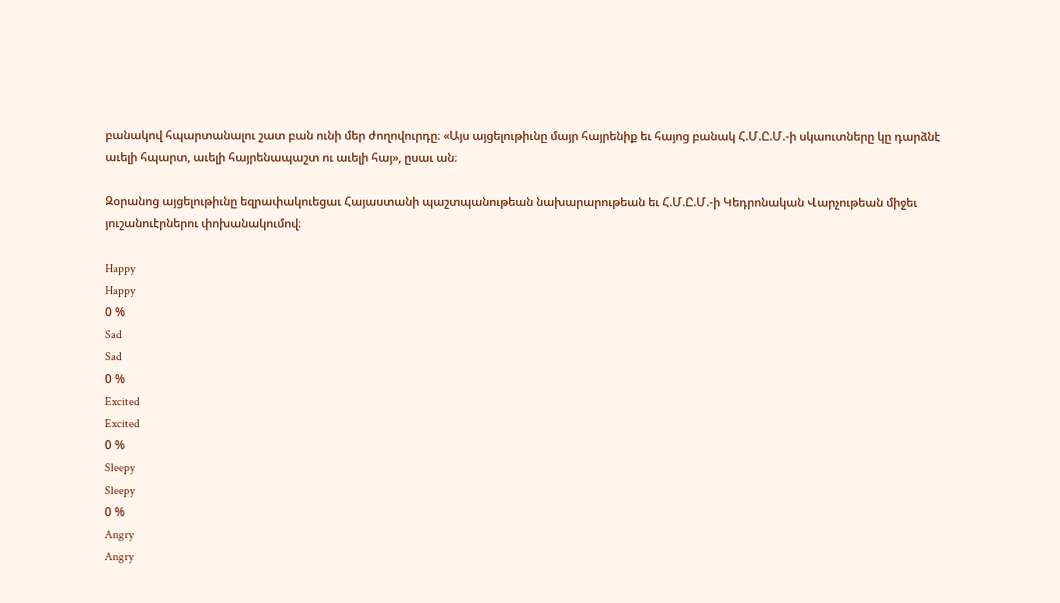բանակով հպարտանալու շատ բան ունի մեր ժողովուրդը։ «Այս այցելութիւնը մայր հայրենիք եւ հայոց բանակ Հ.Մ.Ը.Մ.-ի սկաուտները կը դարձնէ աւելի հպարտ, աւելի հայրենապաշտ ու աւելի հայ», ըսաւ ան։

Զօրանոց այցելութիւնը եզրափակուեցաւ Հայաստանի պաշտպանութեան նախարարութեան եւ Հ.Մ.Ը.Մ.-ի Կեդրոնական Վարչութեան միջեւ յուշանուէրներու փոխանակումով։

Happy
Happy
0 %
Sad
Sad
0 %
Excited
Excited
0 %
Sleepy
Sleepy
0 %
Angry
Angry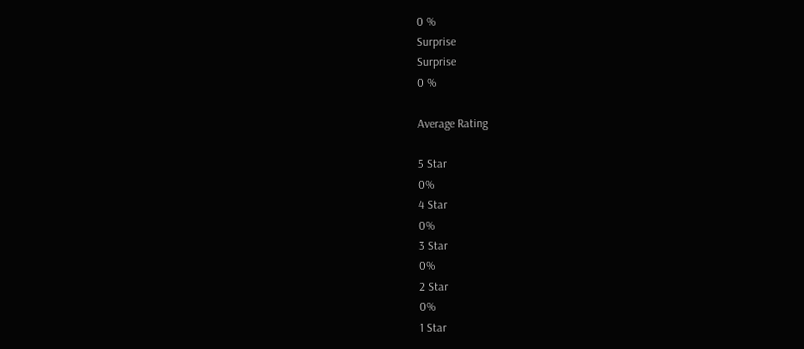0 %
Surprise
Surprise
0 %

Average Rating

5 Star
0%
4 Star
0%
3 Star
0%
2 Star
0%
1 Star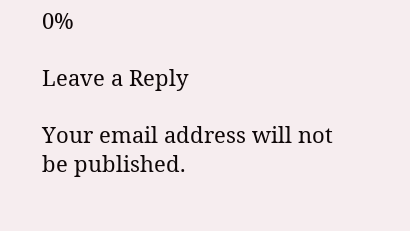0%

Leave a Reply

Your email address will not be published.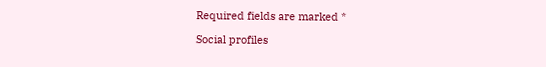Required fields are marked *

Social profiles